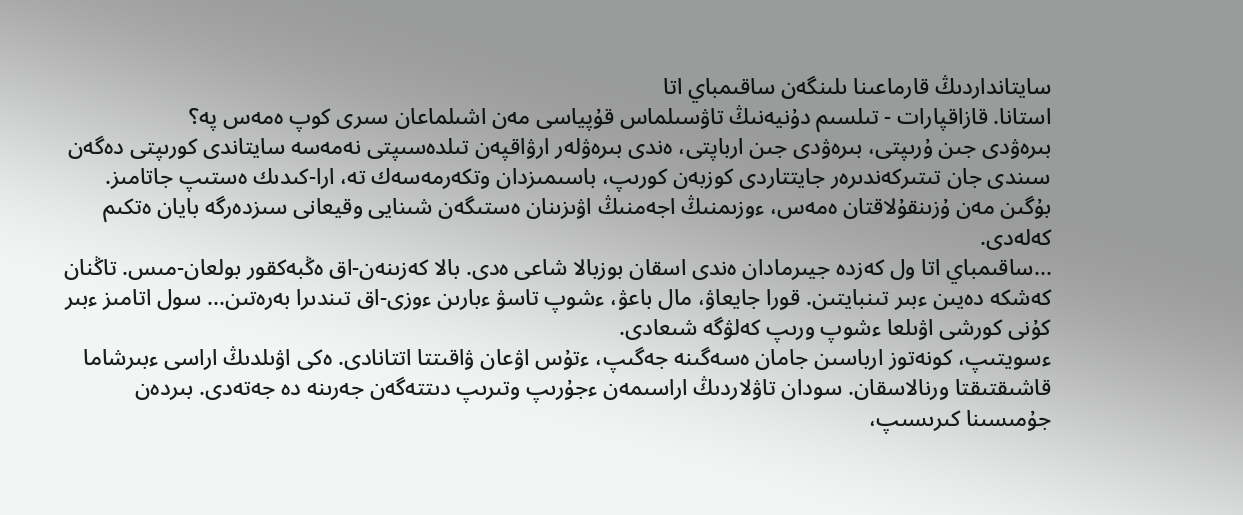سايتانداردىڭ قارماعىنا ىلىنگەن ساقىمباي اتا
استانا. قازاقپارات - تىلسىم دۇنيەنىڭ تاۋسىلماس قۇپياسى مەن اشىلماعان سىرى كوپ ەمەس پە؟
بىرەۋدى جىن ۇرىپتى، بىرەۋدى جىن ارباپتى، ەندى بىرەۋلەر ارۋاقپەن تىلدەسىپتى نەمەسە سايتاندى كورىپتى دەگەن سىندى جان تىتىركەندىرەر جايتتاردى كوزبەن كورىپ، باسىمىزدان وتكەرمەسەك تە، ارا-كىدىك ەستىپ جاتامىز.
بۇگىن مەن ۇزىنقۇلاقتان ەمەس، ءوزىمنىڭ اجەمنىڭ اۋىزىنان ەستىگەن شىنايى وقيعانى سىزدەرگە بايان ەتكىم كەلەدى.
...ساقىمباي اتا ول كەزدە جيىرمادان ەندى اسقان بوزبالا شاعى ەدى. بالا كەزىنەن-اق ەڭبەكقور بولعان-مىس. تاڭنان كەشكە دەيىن ءبىر تىنبايتىن. قورا جايعاۋ، مال باعۋ، ءشوپ تاسۋ ءبارىن ءوزى-اق تىندىرا بەرەتىن... سول اتامىز ءبىر كۇنى كورشى اۋىلعا ءشوپ ورىپ كەلۋگە شىعادى.
ءسويتىپ، كونەتوز ارباسىن جامان ەسەگىنە جەگىپ، ءتۇس اۋعان ۋاقىتتا اتتانادى. ەكى اۋىلدىڭ اراسى ءبىرشاما قاشىقتىقتا ورنالاسقان. سودان تاۋلاردىڭ اراسىمەن ءجۇرىپ وتىرىپ دىتتەگەن جەرىنە دە جەتەدى. بىردەن جۇمىسىنا كىرىسىپ،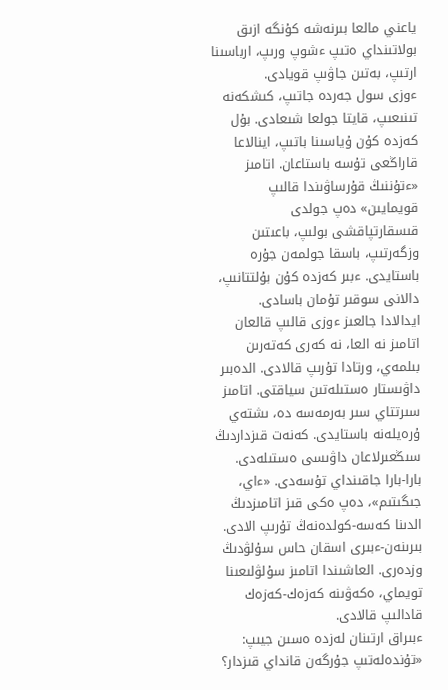ياعني مالعا بىرنەشە كۇنگە ازىق بولاتىنداي ەتىپ ءشوپ ورىپ، ارباسىنا ارتىپ، بەتىن جاۋىپ قويادى.
ءوزى سول جەردە جاتىپ، كىشكەنە تىنىعىپ، قايتا جولعا شىعادى. بۇل كەزدە كۇن ۇياسىنا باتىپ، اينالاعا قاراڭعى تۇسە باستاعان. اتامىز «ءتۇننىڭ قۇرساۋىندا قالىپ قويمايىن» دەپ جولدى قىسقارتپاقشى بولىپ، باعىتىن وزگەرتىپ، باسقا جولمەن جۇرە باستايدى. ءبىر كەزدە كۇن بۇلتتانىپ، دالانى سوقىر تۇمان باسادى.
ايدالادا جالعىز ءوزى قالىپ قالعان اتامىز نە العا، نە كەرى كەتەرىن بىلمەي، ورتادا تۇرىپ قالادى. الدەبىر داۋىستار ەستىلەتىن سياقتى. اتامىز سىرتتاي سىر بەرمەسە دە، ىشتەي ۇرەيلەنە باستايدى. كەنەت قىزداردىڭ سىڭعىرلاعان داۋىسى ەستىلەدى. بارا-بارا جاقىنداي تۇسەدى. «ءاي، جىگىتىم»، دەپ ەكى قىز اتامىزدىڭ الدىنا كەسە-كولدەنەڭ تۇرىپ الادى. بىرىنەن-ءبىرى اسقان حاس سۇلۋدىڭ وزدەرى. العاشىندا اتامىز سۇلۋلىعىنا تويماي، ەكەۋىنە كەزەك-كەزەك قادالىپ قالادى.
ءبىراق ارتىنان لەزدە ەسىن جيىپ: «تۇندەلەتىپ جۇرگەن قانداي قىزدار؟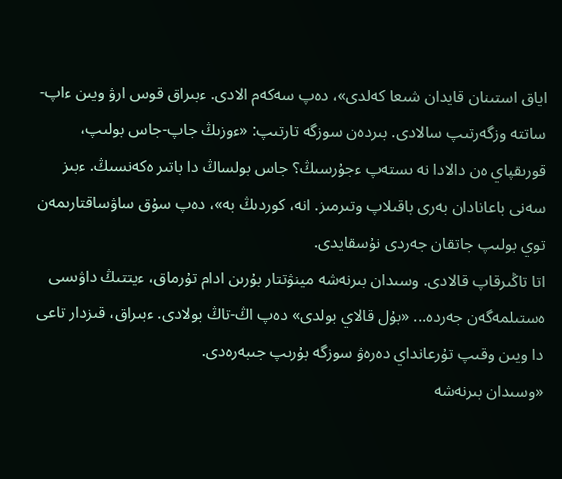اياق استىنان قايدان شىعا كەلدى»، دەپ سەكەم الادى. ءبىراق قوس ارۋ ويىن ءاپ-ساتتە وزگەرتىپ سالادى. بىردەن سوزگە تارتىپ: «ءوزىڭ جاپ-جاس بولىپ، قورىقپاي ەن دالادا نە ىستەپ ءجۇرسىڭ؟ جاس بولساڭ دا باتىر ەكەنسىڭ. ءبىز سەنى باعانادان بەرى باقىلاپ وتىرمىز. انە، كوردىڭ بە»، دەپ سۇق ساۋساقتارىمەن توي بولىپ جاتقان جەردى نۇسقايدى.
اتا تاڭىرقاپ قالادى. وسىدان بىرنەشە مينۋتتار بۇرىن ادام تۇرماق، ءيتتىڭ داۋىسى ەستىلمەگەن جەردە... «بۇل قالاي بولدى» دەپ اڭ-تاڭ بولادى. ءبىراق، قىزدار تاعى دا ويىن وقىپ تۇرعانداي دەرەۋ سوزگە بۇرىپ جىبەرەدى.
«وسىدان بىرنەشە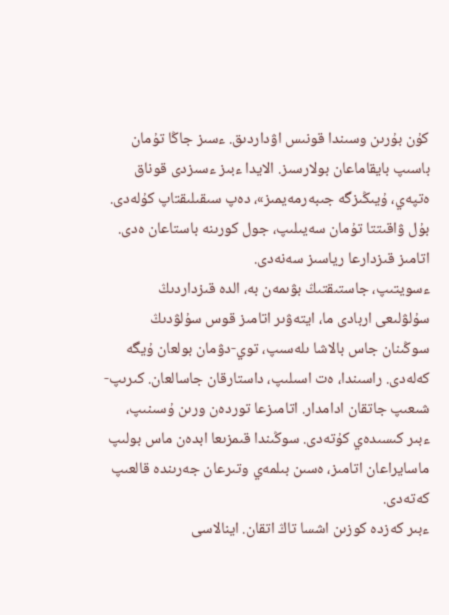كۇن بۇرىن وسىندا قونىس اۋداردىق. ءسىز جاڭا تۇمان باسىپ بايقاماعان بولارسىز. الايدا ءبىز ءسىزدى قوناق ەتپەي، ۇيىڭىزگە جىبەرمەيمىز»، دەپ سىقىلىقتاپ كۇلەدى. بۇل ۋاقىتتا تۇمان سەيىلىپ، جول كورىنە باستاعان ەدى. اتامىز قىزدارعا رياسىز سەنەدى.
ءسويتىپ، جاستىقتىڭ بۋىمەن بە، الدە قىزداردىڭ سۇلۋلىعى اربادى ما، ايتەۋىر اتامىز قوس سۇلۋدىڭ سوڭىنان جاس بالاشا ىلەسىپ، توي-دۋمان بولعان ۇيگە كەلەدى. راسىندا، ەت اسىلىپ، داستارقان جاسالعان. كىرىپ-شىعىپ جاتقان ادامدار. اتامىزعا توردەن ورىن ۇسىنىپ، ءبىر كىسىدەي كۇتەدى. سوڭىندا قىمزىعا ابدەن ماس بولىپ ماسايراعان اتامىز، ەسىن بىلمەي وتىرعان جەرىندە قالعىپ كەتەدى.
ءبىر كەزدە كوزىن اشسا تاڭ اتقان. اينالاسى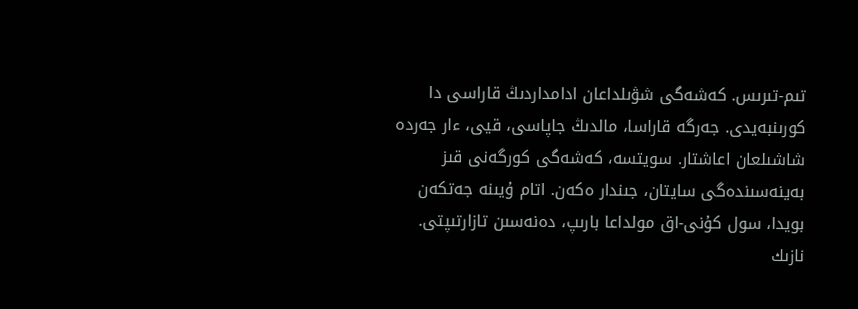تىم-تىرىس. كەشەگى شۋىلداعان ادامداردىڭ قاراسى دا كورىنبەيدى. جەرگە قاراسا، مالدىڭ جاپاسى، قيى، ءار جەردە شاشىلعان اعاشتار. سويتسە، كەشەگى كورگەنى قىز بەينەسىندەگى سايتان، جىندار ەكەن. اتام ۇيىنە جەتكەن بويدا، سول كۇنى-اق مولداعا بارىپ، دەنەسىن تازارتىپتى.
نازىك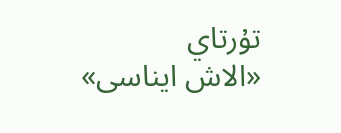تۇرتاي
«الاش ايناسى»